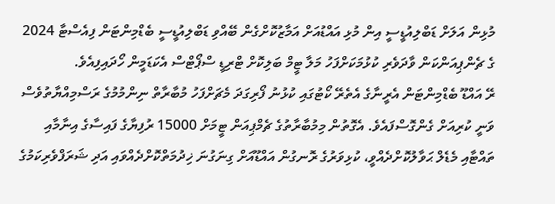މުޅިން އަލަށް ޑަބްލިއުޑީސީ އިން މުޅި އައްޑުއަށް އަމާޒުކޮށްގެން ބޭއްވި ޑަބްލިއުޑީސީ ބެޑްމިންޓަން ފިއެސްޓާ 2024 ގެ ޗެންޕިއަންކަން ވާދަވެރި ކުޅުމަކަށްފަހު މަލާ ޓީމް ބަލިކޮށް ޓްރިޑީ ސްޕޯޓްސް އެކަޑަމީން ހޯދައިފިއެވެ.
ރޭ އައްޑޫ ބެޑްމިންޓަން އެރީނާގެ އެތެރޭ ކޯޓުގައި ކުޅުނު ފޯރިގަދަ މެޗަށްފަހު މުބާރާތް ނިންމުމުގެ ރަސްމިއްޔާތުވެސް ވަނީ ކުރިއަށް ގެންގޮސްފައެވެ. އެގޮތުން މިމުބާރާތުގެ ޗެމްޕިއަން ޓީމަށް 15000 ރުފިޔާގެ ފައިސާގެ އިނާމާއި ތައްޓާއި މެޑެލް ޙަވާލުކޮށްދެއްވީ، ކުޅިވަރުގެ ރޮނގުން އައްޑޫއަށް ގިނަގުނަ ޚިދުމަތްކޮށްދެއްވައި އަދި ޝަރަފްވެރިކަމުގެ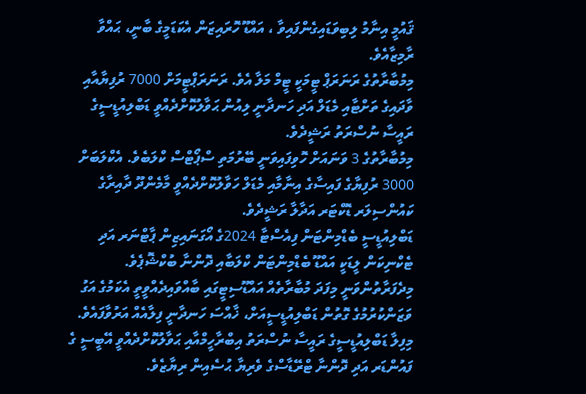ޤައުމީ އިނާމު ލިބިވަޑައިގެންފައިވާ ، އައްޑޫ ހޮރައިޒަން އެކަޑަމީގެ ބާނީ، ޙައްވާ ރާމިޒާއެވެ.
މިމުބާރާތުގެ ރަނަރަޕް ޓީމަކީ ޓީމް މަލާ އެވެ. ރަނަރަޕްޓީމަށް 7000 ރުފިޔާއާއި ވާދައިގެ ތަށްޓާއި މެޑަލް އަދި ހަނދާނީ ލިއުން ޙަވާލުކޮށްދެއްވީ ޑަބްލިއުޑީސީގެ ރައީސާ ނުސްރަތު ރަޝީދެވެ.
މިމުބާރާތުގެ 3 ވަނައަށް ހޮވިފައިވަނީ ބޭރުމަތި ސްޕޯޓްސް ކްލަބެވެ. އެކްލަބަށް 3000 ރުފިޔާގެ ފައިސާގެ އިނާމާއި މެޑަލް ހަވާލުކޮށްދެއްވީ މާމެންދޫ ދާއިރާގެ ކައުންސިލަރ ޑޮކްޓަރ އަދާލާ ރަޝީދެވެ.
ޑަބްލިއުޑީސީ ބެޑްމިންޓަން ފިއެސްޓާ 2024ގެ އޯގަނައިޒިން ޕާޓްނަރ އަދި ޓެކްނިކަން ލީޑަކީ އައްޑޫ ބެޑްމިންޓަން ކްލަބާއި ދޮންނާ ބުކްޝޮޕެވެ. މިދެފަރާތުންވަނީ މިފަދަ މުބާރާތެއް އައްޑޫސިޓީގައި ބާއްވައިދެއްވީތީ އެކަމުގެ އަގު ވަޒަންކުރުމުގެ ގޮތުން ޑަބްލިއުޑީސީއަށް، ޚާއްސަ ހަނދާނީ ފިލާއެއް އަރުވާފައެވެ. މިފިލާ ޑަބްލިއުޑީސީގެ ރައީސާ ނުސްރަތު އިބްރާހީމްއާއި ޙަވާލުކޮށްދެއްވީ އޭބީސީ ގެ ފައުންޑަރ އަދި ދޮންނާ ޓްރޭޑާސްގެ ވެރިޔާ ޙުސެއިން ރިޔާޒެވެ.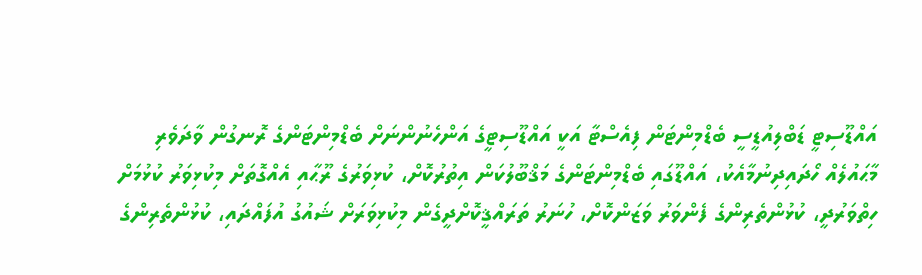އައްޑޫސިޓީ ޑަބްލިއުޑީސީ ބެޑްމިންޓަން ފިއެސްޓާ އަކީ އައްޑޫސިޓީގެ އަންހެނުންނަށް ބެޑްމިންޓަންގެ ރޮނގުން ވާދަވެރި މާޙައުލެއް ހޯދައިދިނުމާއެކު، އައްޑޫގައި ބެޑްމިންޓަންގެ މަޤްބޫލުކަން އިތުރުކޮށް، ކުޅިވަރުގެ ރޫޙާއި އެއްގޮތަށް މިކުޅިވަރު ކުޅުމަށް ހިތްވަރުދީ، ކުޅުންތެރިންގެ ފެންވަރު ވަޒަންކޮށް، ހުނަރު ތަރައްޤީކޮށްދީގެން މިކުޅިވަރަށް ޝައުގު އުފައްދައި، ކުޅުންތެރިންގެ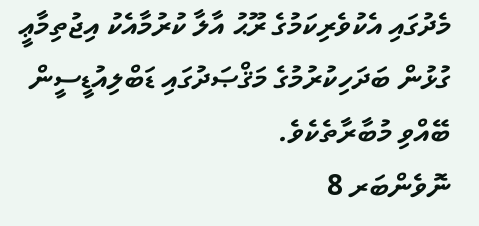މެދުގައި އެކުވެރިކަމުގެ ރޫޙު އާލާ ކުރުމާއެކު އިޖުތިމާޢީ ގުޅުން ބަދަހިކުރުމުގެ މަޤްޞަދުގައި ޑަބްލިއުޑީސީން ބޭއްވި މުބާރާތެކެވެ.
ނޮވެންބަރ 8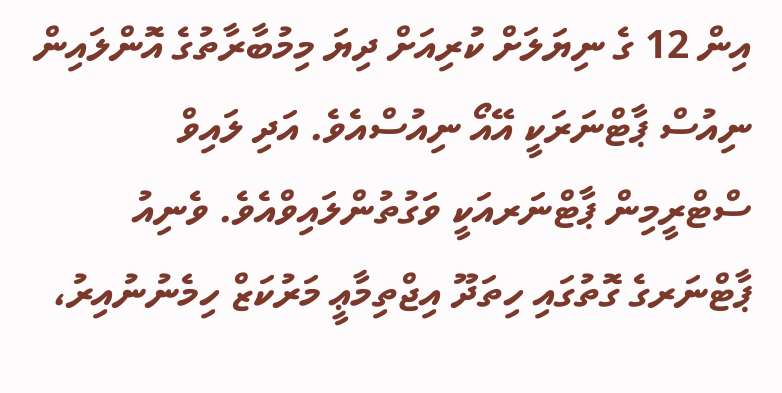އިން 12 ގެ ނިޔަލަށް ކުރިއަށް ދިޔަ މިމުބާރާތުގެ އޮންލައިން ނިއުސް ޕާޓްނަރަކީ އޭއޯ ނިއުސްއެވެ. އަދި ލައިވް ސްޓްރީމިން ޕާޓްނަރއަކީ ވަގުތުންލައިވްއެވެ. ވެނިއު ޕާޓްނަރގެ ގޮތުގައި ހިތަދޫ އިޖްތިމާޢީ މަރުކަޒް ހިމެނުނުއިރު،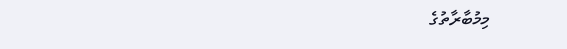މިމުބާރާތުގެ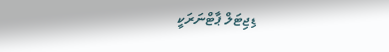ޑިޖިޓަލް ޕާޓްނަރަކީ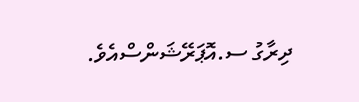ދިރާގު ސ.އޮޕަރޭޝަންސްއެވެ.